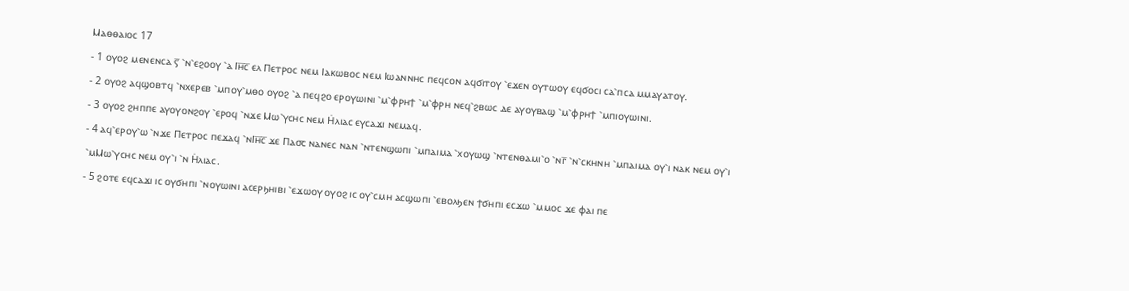Ⲙⲁⲑⲑⲁⲓⲟⲥ 17
- 1 ⲟⲩⲟϩ ⲙⲉⲛⲉⲛⲥⲁ ⲋ̅ ⳿ⲛ⳿ⲉϩⲟⲟⲩ ⳿ⲁ Ⲓⲏ̅ⲥ̅ ⲉⲗ Ⲡⲉⲧⲣⲟⲥ ⲛⲉⲙ Ⲓⲁⲕⲱⲃⲟⲥ ⲛⲉⲙ Ⲓⲱⲁⲛⲛⲏⲥ ⲡⲉϥⲥⲟⲛ ⲁϥϭⲓⲧⲟⲩ ⳿ⲉϫⲉⲛ ⲟⲩⲧⲱⲟⲩ ⲉϥϭⲟⲥⲓ ⲥⲁ⳿ⲡⲥⲁ ⲙⲙⲁⲩⲁⲧⲟⲩ.
- 2 ⲟⲩⲟϩ ⲁϥϣⲟⲃⲧϥ ⳿ⲛⲭⲉⲣⲉⲃ ⳿ⲙⲡⲟⲩ⳿ⲙⲑⲟ ⲟⲩⲟϩ ⳿ⲁ ⲡⲉϥϩⲟ ⲉⲣⲟⲩⲱⲓⲛⲓ ⳿ⲙ⳿ⲫⲣⲏϯ ⳿ⲙ⳿ⲫⲣⲏ ⲛⲉϥ⳿ϩⲃⲱⲥ ⲇⲉ ⲁⲩⲟⲩⲃⲁϣ ⳿ⲙ⳿ⲫⲣⲏϯ ⳿ⲙⲡⲓⲟⲩⲱⲓⲛⲓ.
- 3 ⲟⲩⲟϩ ϩⲏⲡⲡⲉ ⲁⲩⲟⲩⲟⲛϩⲟⲩ ⳿ⲉⲣⲟϥ ⳿ⲛϫⲉ Ⲙⲱ⳿ⲩⲥⲏⲥ ⲛⲉⲙ Ⲏ̇ⲗⲓⲁⲥ ⲉⲩⲥⲁϫⲓ ⲛⲉⲙⲁϥ.
- 4 ⲁϥ⳿ⲉⲣⲟⲩ⳿ⲱ ⳿ⲛϫⲉ Ⲡⲉⲧⲣⲟⲥ ⲡⲉϫⲁϥ ⳿ⲛⲒⲏ̅ⲥ̅ ϫⲉ Ⲡⲁ⳪ ⲛⲁⲛⲉⲥ ⲛⲁⲛ ⳿ⲛⲧⲉⲛϣⲱⲡⲓ ⳿ⲙⲡⲁⲓⲙⲁ ⳿ⲭⲟⲩⲱϣ ⳿ⲛⲧⲉⲛⲑⲁⲙⲓ⳿ⲟ ⳿ⲛⲅ̅ ⳿ⲛ⳿ⲥⲕⲏⲛⲏ ⳿ⲙⲡⲁⲓⲙⲁ ⲟⲩ⳿ⲓ ⲛⲁⲕ ⲛⲉⲙ ⲟⲩ⳿ⲓ ⳿ⲙⲘⲱ⳿ⲩⲥⲏⲥ ⲛⲉⲙ ⲟⲩ⳿ⲓ ⳿ⲛ Ⲏ̇ⲗⲓⲁⲥ.
- 5 ϩⲟⲧⲉ ⲉϥⲥⲁϫⲓ ⲓⲥ ⲟⲩϭⲏⲡⲓ ⳿ⲛⲟⲩⲱⲓⲛⲓ ⲁⲥⲉⲣϧⲏⲓⲃⲓ ⳿ⲉϫⲱⲟⲩ ⲟⲩⲟϩ ⲓⲥ ⲟⲩ⳿ⲥⲙⲏ ⲁⲥϣⲱⲡⲓ ⳿ⲉⲃⲟⲗϧⲉⲛ ϯϭⲏⲡⲓ ⲉⲥϫⲱ ⳿ⲙⲙⲟⲥ ϫⲉ ⲫⲁⲓ ⲡⲉ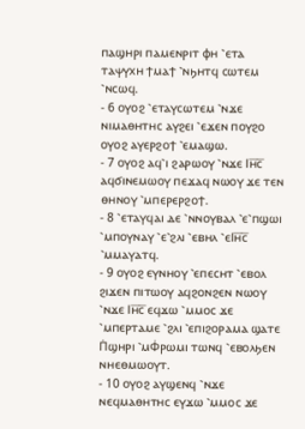ⲡⲁϣⲏⲣⲓ ⲡⲁⲙⲉⲛⲣⲓⲧ ⲫⲏ ⳿ⲉⲧⲁ ⲧⲁⲯⲩⲭⲏ ϯⲙⲁϯ ⳿ⲛϧⲏⲧϥ ⲥⲱⲧⲉⲙ ⳿ⲛⲥⲱϥ.
- 6 ⲟⲩⲟϩ ⳿ⲉⲧⲁⲩⲥⲱⲧⲉⲙ ⳿ⲛϫⲉ ⲛⲓⲙⲁⲑⲏⲧⲏⲥ ⲁⲩϩⲉⲓ ⳿ⲉϫⲉⲛ ⲡⲟⲩϩⲟ ⲟⲩⲟϩ ⲁⲩⲉⲣϩⲟϯ ⳿ⲉⲙⲁϣⲱ.
- 7 ⲟⲩⲟϩ ⲁϥ⳿ⲓ ϩⲁⲣⲱⲟⲩ ⳿ⲛϫⲉ Ⲓⲏ̅ⲥ̅ ⲁϥϭⲓⲛⲉⲙⲱⲟⲩ ⲡⲉϫⲁϥ ⲛⲱⲟⲩ ϫⲉ ⲧⲉⲛ ⲑⲏⲛⲟⲩ ⳿ⲙⲡⲉⲣⲉⲣϩⲟϯ.
- 8 ⳿ⲉⲧⲁⲩϥⲁⲓ ⲇⲉ ⳿ⲛⲛⲟⲩⲃⲁⲗ ⳿ⲉ⳿ⲡϣⲱⲓ ⳿ⲙⲡⲟⲩⲛⲁⲩ ⳿ⲉ⳿ϩⲗⲓ ⳿ⲉⲃⲏⲗ ⳿ⲉⲒⲏ̅ⲥ̅ ⳿ⲙⲙⲁⲩⲁⲧϥ.
- 9 ⲟⲩⲟϩ ⲉⲩⲛⲏⲟⲩ ⳿ⲉⲡⲉⲥⲏⲧ ⳿ⲉⲃⲟⲗ ϩⲓϫⲉⲛ ⲡⲓⲧⲱⲟⲩ ⲁϥϩⲟⲛϩⲉⲛ ⲛⲱⲟⲩ ⳿ⲛϫⲉ Ⲓⲏ̅ⲥ̅ ⲉϥϫⲱ ⳿ⲙⲙⲟⲥ ϫⲉ ⳿ⲙⲡⲉⲣⲧⲁⲙⲉ ⳿ϩⲗⲓ ⳿ⲉⲡⲓϩⲟⲣⲁⲙⲁ ϣⲁⲧⲉ Ⲡ̇ϣⲏⲣⲓ ⳿ⲙⲪ̇ⲣⲱⲙⲓ ⲧⲱⲛϥ ⳿ⲉⲃⲟⲗϧⲉⲛ ⲛⲏⲉⲑⲙⲱⲟⲩⲧ.
- 10 ⲟⲩⲟϩ ⲁⲩϣⲉⲛϥ ⳿ⲛϫⲉ ⲛⲉϥⲙⲁⲑⲏⲧⲏⲥ ⲉⲩϫⲱ ⳿ⲙⲙⲟⲥ ϫⲉ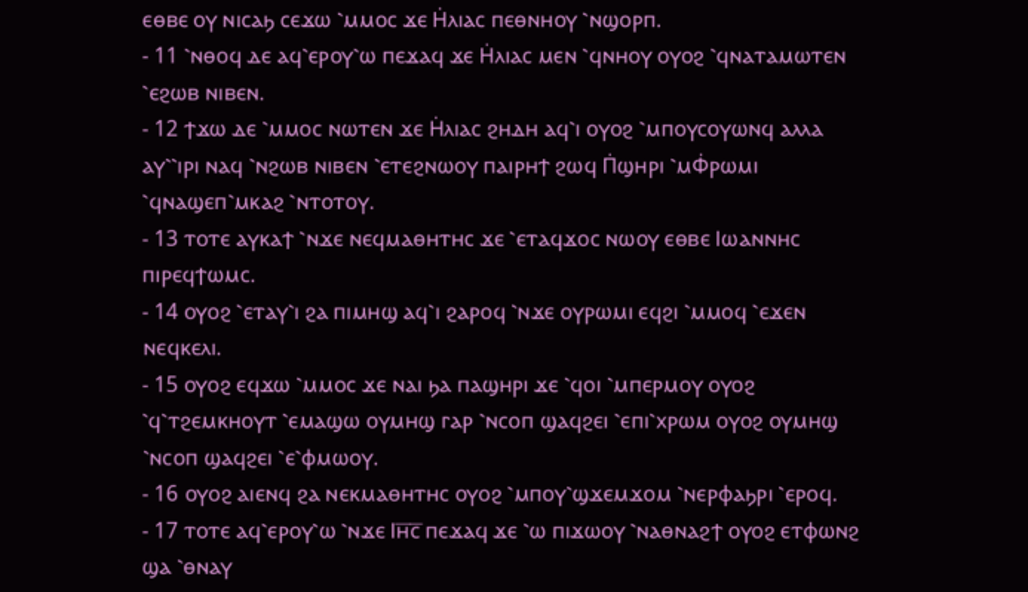ⲉⲑⲃⲉ ⲟⲩ ⲛⲓⲥⲁϧ ⲥⲉϫⲱ ⳿ⲙⲙⲟⲥ ϫⲉ Ⲏ̇ⲗⲓⲁⲥ ⲡⲉⲑⲛⲏⲟⲩ ⳿ⲛϣⲟⲣⲡ.
- 11 ⳿ⲛⲑⲟϥ ⲇⲉ ⲁϥ⳿ⲉⲣⲟⲩ⳿ⲱ ⲡⲉϫⲁϥ ϫⲉ Ⲏ̇ⲗⲓⲁⲥ ⲙⲉⲛ ⳿ϥⲛⲏⲟⲩ ⲟⲩⲟϩ ⳿ϥⲛⲁⲧⲁⲙⲱⲧⲉⲛ ⳿ⲉϩⲱⲃ ⲛⲓⲃⲉⲛ.
- 12 ϯϫⲱ ⲇⲉ ⳿ⲙⲙⲟⲥ ⲛⲱⲧⲉⲛ ϫⲉ Ⲏ̇ⲗⲓⲁⲥ ϩⲏⲇⲏ ⲁϥ⳿ⲓ ⲟⲩⲟϩ ⳿ⲙⲡⲟⲩⲥⲟⲩⲱⲛϥ ⲁⲗⲗⲁ ⲁⲩ⳿⳿ⲓⲣⲓ ⲛⲁϥ ⳿ⲛϩⲱⲃ ⲛⲓⲃⲉⲛ ⳿ⲉⲧⲉϩⲛⲱⲟⲩ ⲡⲁⲓⲣⲏϯ ϩⲱϥ Ⲡ̇ϣⲏⲣⲓ ⳿ⲙⲪ̇ⲣⲱⲙⲓ ⳿ϥⲛⲁϣⲉⲡ⳿ⲙⲕⲁϩ ⳿ⲛⲧⲟⲧⲟⲩ.
- 13 ⲧⲟⲧⲉ ⲁⲩⲕⲁϯ ⳿ⲛϫⲉ ⲛⲉϥⲙⲁⲑⲏⲧⲏⲥ ϫⲉ ⳿ⲉⲧⲁϥϫⲟⲥ ⲛⲱⲟⲩ ⲉⲑⲃⲉ Ⲓⲱⲁⲛⲛⲏⲥ ⲡⲓⲣⲉϥϯⲱⲙⲥ.
- 14 ⲟⲩⲟϩ ⳿ⲉⲧⲁⲩ⳿ⲓ ϩⲁ ⲡⲓⲙⲏϣ ⲁϥ⳿ⲓ ϩⲁⲣⲟϥ ⳿ⲛϫⲉ ⲟⲩⲣⲱⲙⲓ ⲉϥϩⲓ ⳿ⲙⲙⲟϥ ⳿ⲉϫⲉⲛ ⲛⲉϥⲕⲉⲗⲓ.
- 15 ⲟⲩⲟϩ ⲉϥϫⲱ ⳿ⲙⲙⲟⲥ ϫⲉ ⲛⲁⲓ ϧⲁ ⲡⲁϣⲏⲣⲓ ϫⲉ ⳿ϥⲟⲓ ⳿ⲙⲡⲉⲣⲙⲟⲩ ⲟⲩⲟϩ ⳿ϥ⳿ⲧϩⲉⲙⲕⲏⲟⲩⲧ ⳿ⲉⲙⲁϣⲱ ⲟⲩⲙⲏϣ ⲅⲁⲣ ⳿ⲛⲥⲟⲡ ϣⲁϥϩⲉⲓ ⳿ⲉⲡⲓ⳿ⲭⲣⲱⲙ ⲟⲩⲟϩ ⲟⲩⲙⲏϣ ⳿ⲛⲥⲟⲡ ϣⲁϥϩⲉⲓ ⳿ⲉ⳿ⲫⲙⲱⲟⲩ.
- 16 ⲟⲩⲟϩ ⲁⲓⲉⲛϥ ϩⲁ ⲛⲉⲕⲙⲁⲑⲏⲧⲏⲥ ⲟⲩⲟϩ ⳿ⲙⲡⲟⲩ⳿ϣϫⲉⲙϫⲟⲙ ⳿ⲛⲉⲣⲫⲁϧⲣⲓ ⳿ⲉⲣⲟϥ.
- 17 ⲧⲟⲧⲉ ⲁϥ⳿ⲉⲣⲟⲩ⳿ⲱ ⳿ⲛϫⲉ Ⲓⲏ̅ⲥ̅ ⲡⲉϫⲁϥ ϫⲉ ⳿ⲱ ⲡⲓϫⲱⲟⲩ ⳿ⲛⲁⲑⲛⲁϩϯ ⲟⲩⲟϩ ⲉⲧⲫⲱⲛϩ ϣⲁ ⳿ⲑⲛⲁⲩ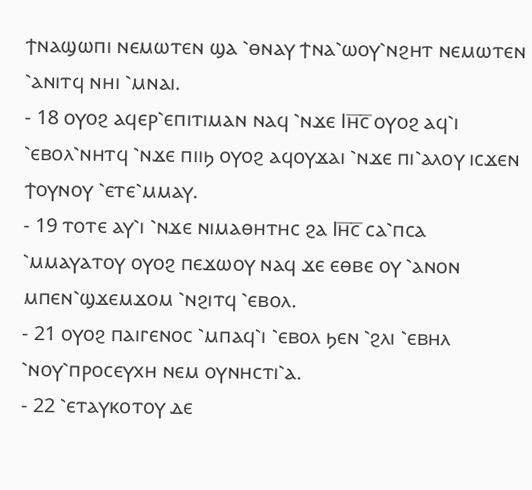ϯⲛⲁϣⲱⲡⲓ ⲛⲉⲙⲱⲧⲉⲛ ϣⲁ ⳿ⲑⲛⲁⲩ ϯⲛⲁ⳿ⲱⲟⲩ⳿ⲛϩⲏⲧ ⲛⲉⲙⲱⲧⲉⲛ ⳿ⲁⲛⲓⲧϥ ⲛⲏⲓ ⳿ⲙⲛⲁⲓ.
- 18 ⲟⲩⲟϩ ⲁϥⲉⲣ⳿ⲉⲡⲓⲧⲓⲙⲁⲛ ⲛⲁϥ ⳿ⲛϫⲉ Ⲓⲏ̅ⲥ̅ ⲟⲩⲟϩ ⲁϥ⳿ⲓ ⳿ⲉⲃⲟⲗ⳿ⲛⲏⲧϥ ⳿ⲛϫⲉ ⲡⲓⲓϧ ⲟⲩⲟϩ ⲁϥⲟⲩϫⲁⲓ ⳿ⲛϫⲉ ⲡⲓ⳿ⲁⲗⲟⲩ ⲓⲥϫⲉⲛ ϯⲟⲩⲛⲟⲩ ⳿ⲉⲧⲉ⳿ⲙⲙⲁⲩ.
- 19 ⲧⲟⲧⲉ ⲁⲩ⳿ⲓ ⳿ⲛϫⲉ ⲛⲓⲙⲁⲑⲏⲧⲏⲥ ϩⲁ Ⲓⲏ̅ⲥ̅ ⲥⲁ⳿ⲡⲥⲁ ⳿ⲙⲙⲁⲩⲁⲧⲟⲩ ⲟⲩⲟϩ ⲡⲉϫⲱⲟⲩ ⲛⲁϥ ϫⲉ ⲉⲑⲃⲉ ⲟⲩ ⳿ⲁⲛⲟⲛ ⲙⲡⲉⲛ⳿ϣϫⲉⲙϫⲟⲙ ⳿ⲛϩⲓⲧϥ ⳿ⲉⲃⲟⲗ.
- 21 ⲟⲩⲟϩ ⲡⲁⲓⲅⲉⲛⲟⲥ ⳿ⲙⲡⲁϥ⳿ⲓ ⳿ⲉⲃⲟⲗ ϧⲉⲛ ⳿ϩⲗⲓ ⳿ⲉⲃⲏⲗ ⳿ⲛⲟⲩ⳿ⲡⲣⲟⲥⲉⲩⲭⲏ ⲛⲉⲙ ⲟⲩⲛⲏⲥⲧⲓ⳿ⲁ.
- 22 ⳿ⲉⲧⲁⲩⲕⲟⲧⲟⲩ ⲇⲉ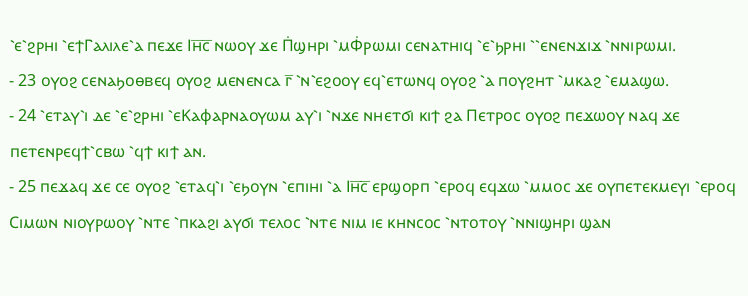⳿ⲉ⳿ϩⲣⲏⲓ ⳿ⲉϯⲄⲁⲗⲓⲗⲉ⳿ⲁ ⲡⲉϫⲉ Ⲓⲏ̅ⲥ̅ ⲛⲱⲟⲩ ϫⲉ Ⲡ̇ϣⲏⲣⲓ ⳿ⲙⲪ̇ⲣⲱⲙⲓ ⲥⲉⲛⲁⲧⲏⲓϥ ⳿ⲉ⳿ϧⲣⲏⲓ ⳿⳿ⲉⲛⲉⲛϫⲓϫ ⳿ⲛⲛⲓⲣⲱⲙⲓ.
- 23 ⲟⲩⲟϩ ⲥⲉⲛⲁϧⲟⲑⲃⲉϥ ⲟⲩⲟϩ ⲙⲉⲛⲉⲛⲥⲁ ⲅ̅ ⳿ⲛ⳿ⲉϩⲟⲟⲩ ⲉϥ⳿ⲉⲧⲱⲛϥ ⲟⲩⲟϩ ⳿ⲁ ⲡⲟⲩϩⲏⲧ ⳿ⲙⲕⲁϩ ⳿ⲉⲙⲁϣⲱ.
- 24 ⳿ⲉⲧⲁⲩ⳿ⲓ ⲇⲉ ⳿ⲉ⳿ϩⲣⲏⲓ ⳿ⲉⲔⲁⲫⲁⲣⲛⲁⲟⲩⲱⲙ ⲁⲩ⳿ⲓ ⳿ⲛϫⲉ ⲛⲏⲉⲧϭⲓ ⲕⲓϯ ϩⲁ Ⲡⲉⲧⲣⲟⲥ ⲟⲩⲟϩ ⲡⲉϫⲱⲟⲩ ⲛⲁϥ ϫⲉ ⲡⲉⲧⲉⲛⲣⲉϥϯ⳿ⲥⲃⲱ ⳿ϥϯ ⲕⲓϯ ⲁⲛ.
- 25 ⲡⲉϫⲁϥ ϫⲉ ⲥⲉ ⲟⲩⲟϩ ⳿ⲉⲧⲁϥ⳿ⲓ ⳿ⲉϧⲟⲩⲛ ⳿ⲉⲡⲓⲏⲓ ⳿ⲁ Ⲓⲏ̅ⲥ̅ ⲉⲣϣⲟⲣⲡ ⳿ⲉⲣⲟϥ ⲉϥϫⲱ ⳿ⲙⲙⲟⲥ ϫⲉ ⲟⲩⲡⲉⲧⲉⲕⲙⲉⲩⲓ ⳿ⲉⲣⲟϥ Ⲥⲓⲙⲱⲛ ⲛⲓⲟⲩⲣⲱⲟⲩ ⳿ⲛⲧⲉ ⳿ⲡⲕⲁϩⲓ ⲁⲩϭⲓ ⲧⲉⲗⲟⲥ ⳿ⲛⲧⲉ ⲛⲓⲙ ⲓⲉ ⲕⲏⲛⲥⲟⲥ ⳿ⲛⲧⲟⲧⲟⲩ ⳿ⲛⲛⲓϣⲏⲣⲓ ϣⲁⲛ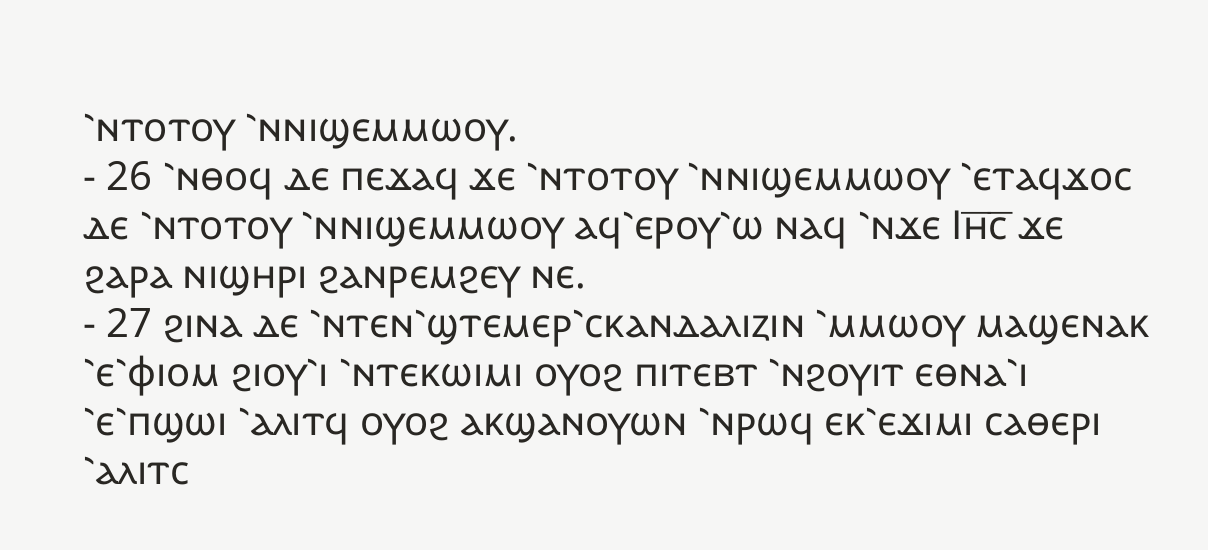⳿ⲛⲧⲟⲧⲟⲩ ⳿ⲛⲛⲓϣⲉⲙⲙⲱⲟⲩ.
- 26 ⳿ⲛⲑⲟϥ ⲇⲉ ⲡⲉϫⲁϥ ϫⲉ ⳿ⲛⲧⲟⲧⲟⲩ ⳿ⲛⲛⲓϣⲉⲙⲙⲱⲟⲩ ⳿ⲉⲧⲁϥϫⲟⲥ ⲇⲉ ⳿ⲛⲧⲟⲧⲟⲩ ⳿ⲛⲛⲓϣⲉⲙⲙⲱⲟⲩ ⲁϥ⳿ⲉⲣⲟⲩ⳿ⲱ ⲛⲁϥ ⳿ⲛϫⲉ Ⲓⲏ̅ⲥ̅ ϫⲉ ϩⲁⲣⲁ ⲛⲓϣⲏⲣⲓ ϩⲁⲛⲣⲉⲙϩⲉⲩ ⲛⲉ.
- 27 ϩⲓⲛⲁ ⲇⲉ ⳿ⲛⲧⲉⲛ⳿ϣⲧⲉⲙⲉⲣ⳿ⲥⲕⲁⲛⲇⲁⲗⲓⲍⲓⲛ ⳿ⲙⲙⲱⲟⲩ ⲙⲁϣⲉⲛⲁⲕ ⳿ⲉ⳿ⲫⲓⲟⲙ ϩⲓⲟⲩ⳿ⲓ ⳿ⲛⲧⲉⲕⲱⲓⲙⲓ ⲟⲩⲟϩ ⲡⲓⲧⲉⲃⲧ ⳿ⲛϩⲟⲩⲓⲧ ⲉⲑⲛⲁ⳿ⲓ ⳿ⲉ⳿ⲡϣⲱⲓ ⳿ⲁⲗⲓⲧϥ ⲟⲩⲟϩ ⲁⲕϣⲁⲛⲟⲩⲱⲛ ⳿ⲛⲣⲱϥ ⲉⲕ⳿ⲉϫⲓⲙⲓ ⲥⲁⲑⲉⲣⲓ ⳿ⲁⲗⲓⲧⲥ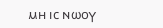ⲙⲏ ⲓⲥ ⲛⲱⲟⲩ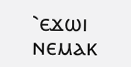⳿ⲉϫⲱⲓ ⲛⲉⲙⲁⲕ